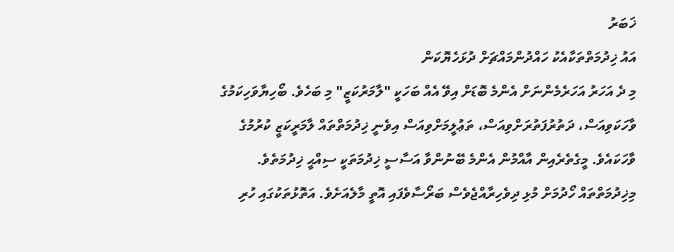ޚަބަރު
އައު ޚިދުމަތްތަކާއެކު ހައްދުންމައްޗަށް ދުޅަހެޔޮކަން
މި ދެ އަހަރު އަހަރެމެންނަށް އެންމެ ބޮޑަށް އިވޭ އެއް ބަހަކީ "ލާމަރުކަޒީ" މި ބަހެވެ. ބޯހިޔާވަހިކަމުގެ ވާހަކަވިއަސް، ދަތުރުފަތުރަށްވިއަސް، ތަޢުލީމަށްވިއަސް އިވެނީ ޚިދުމަތްތައް ލާމަރީކަޒީ ކުރުމުގެ ވާހަކައެވެ. މީގެތެރެއިން އާއްމުން އެންމެ ބޭނުންވާ އަސާސީ ޚިދުމަތަކީ ސިއްޙީ ޚިދުމަތެވެ. މިޚިދުމަތްތައް ހޯދުމަށް މުޅި ދިވެހިރާއްޖެވެސް ބަރޯސާވެފައި އޮތީ މާލެއަށެވެ. އަތޮޅުތަކުގައި ހުރި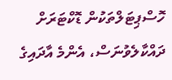ހޮސްޕިޓަލްތަކުން ޑޮކްޓަރަށް ދައްކާލެވުނަސް، އެންމެ އާދައިގެ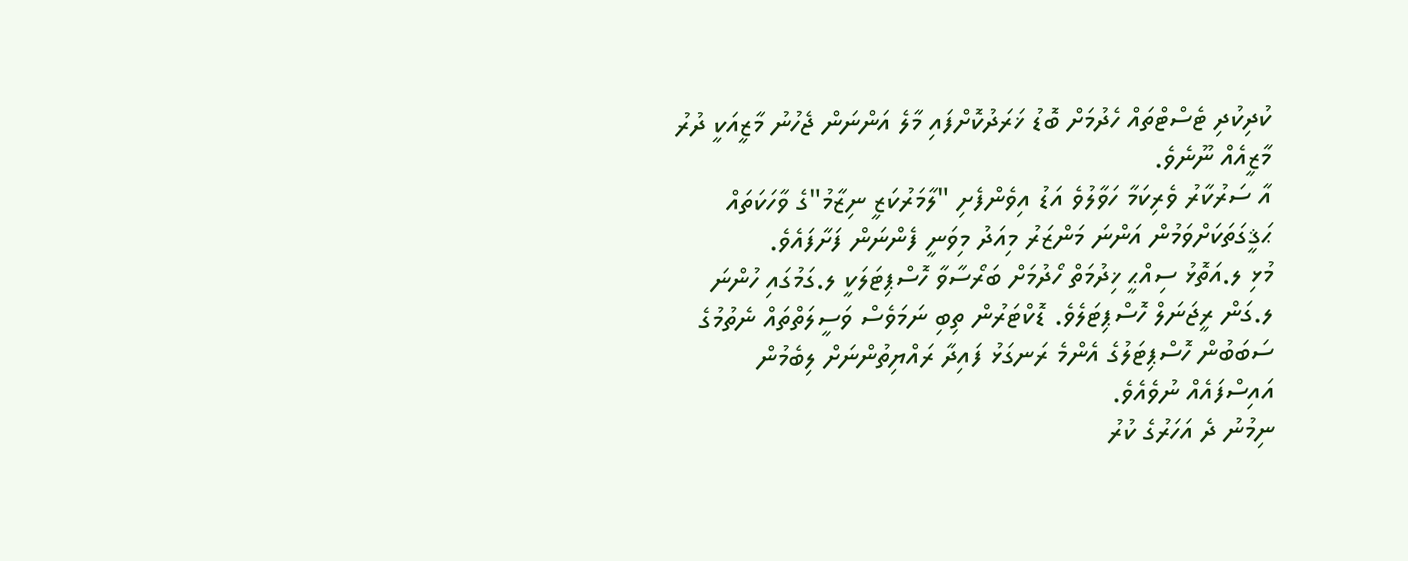ކުދިކުދި ޓެސްޓްތައް ހެދުމަށް ބޮޑު ޚަރަދުކޮށްފައި މާލެ އަންނަން ޖެހުނު މާޒީއަކީ ދުރު މާޒީއެއް ނޫނެވެ.
އާ ސަރުކާރު ވެރިކަމާ ހަވާލުވެ އަޑު އިވެންފެށި "ލާމަރުކަޒީ ނިޒާމު"ގެ ވާހަކަތައް ޙަޤީގަތަކަށްވަމުން އަންނަ މަންޒަރު މިއަދު މިވަނީ ފެންނަން ފަށާފައެވެ.
މުޅި ލ.އަތޮޅު ސިއްޙީ ޚިދުމަތް ހޯދުމަށް ބަރޯސާވާ ހޮސްޕިޓަލަކީ ލ.ގަމުގައި ހުންނަ ލ.ގަން ރީޖަނަލް ހޮސްޕިޓަލެވެ. ޑޮކްޓަރުން ތިބި ނަމަވެސް ވަސީލަތްތައް ނެތުމުގެ ސަބަބުން ހޮސްޕިޓަލުގެ އެންމެ ރަނގަޅު ފައިދާ ރައްޔިތުންނަށް ލިބެމުން އައިސްފައެއް ނުވެއެވެ.
ނިމުނު ދެ އަހަރުގެ ކުރު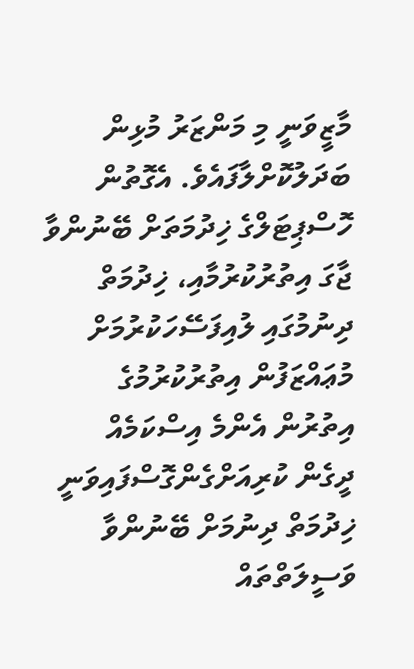މާޒީވަނީ މި މަންޒަރު މުޅިން ބަދަލުކޮށްލާފައެވެ. އެގޮތުން ހޮސްޕިޓަލްގެ ޚިދުމަތަށް ބޭނުންވާ ޖާގަ އިތުރުކުރުމާއި، ޚިދުމަތް ދިނުމުގައި ލުއިފަސޭހަކުރުމަށް މުޢައްޒަފުން އިތުރުކުރުމުގެ އިތުރުން އެންމެ އިސްކަމެއް ދީގެން ކުރިއަށްގެންގޮސްފައިވަނީ ޚިދުމަތް ދިނުމަށް ބޭނުންވާ ވަސީލަތްތައް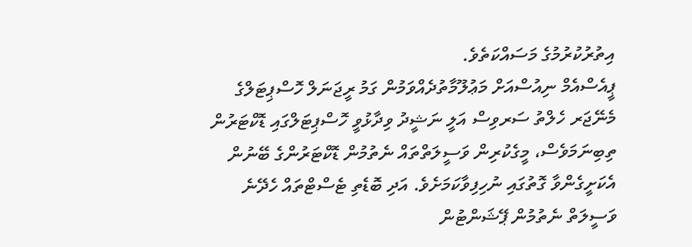އިތުރުކުރުމުގެ މަސައްކަތެވެ.
ޕީއެސްއެމް ނިއުސްއަށް މަޢުލޫމާތުދެއްވަމުން ގަމު ރީޖަނަލް ހޮސްޕިޓަލްގެ މެނޭޖަރ ހެލްތު ސަރވިސް އަލީ ނަޝީދު ވިދާޅުވީ ހޮސްޕިޓަލްގައި ޑޮކްޓަރުން ތިބިނަމަވެސް، މީގެކުރިން ވަސީލަތްތައް ނެތުމުން ޑޮކްޓަރުންގެ ބޭނުން އެކަށީގެންވާ ގޮތުގައި ނުހިފިވާކަމަށެވެ. އަދި ބޮޑެތި ޓެސްޓްތައް ހެދޭނެ ވަސީލަތް ނެތުމުން ޕޭޝަންޓުން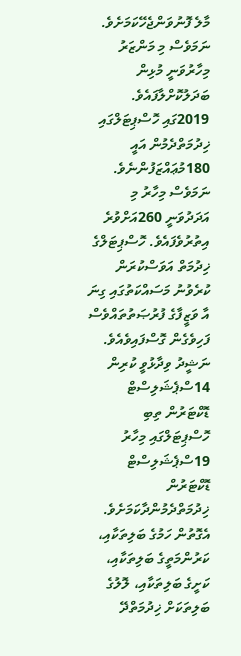މާލެ ފޮނުވަންޖެހޭކަމަށެވެ.
ނަމަވެސް މި މަންޒަރު މިހާރުވަނީ މުޅިން ބަދަލުކޮށްލާފައެވެ. 2019ގައި ހޮސްޕިޓަލްގައި ޚިދުމަތްދެމުން އައީ 180މުޢައްޒަފުންނެވެ. ނަމަވެސް މިހާރު މި އަދަދުވަނީ 260އަށްވުރެ އިތުރުވެފައެވެ. ހޮސްޕިޓަލްގެ ޚިދުމަތް އަވަސްކުރަން ކުރެވުނު މަސައްކަތުގައި ގިނަ އާ ވަޒީފާގެ ފުރުޞަތުތައްވެސް ފަހިވެގެން ގޮސްފައިވެއެވެ.
ނަޝީދު ވިދާޅުވީ ކުރިން 14ސްޕެޝަލިސްޓް ޑޮކްޓަރުން ތިބި ހޮސްޕިޓަލްގައި މިހާރު 19ސްޕެޝަލިސްޓް ޑޮކްޓަރުން ޚިދުމަތްދެމުންދާކަމަށެވެ. އެގޮތުން ހަމުގެ ބަލިތަކާއި، ކަރުންމަތީގެ ބަލިތަކާއި، ކަށީގެ ބަލިތަކާއި، ލޮލުގެ ބަލިތަކަށް ޚިދުމަތްދޭ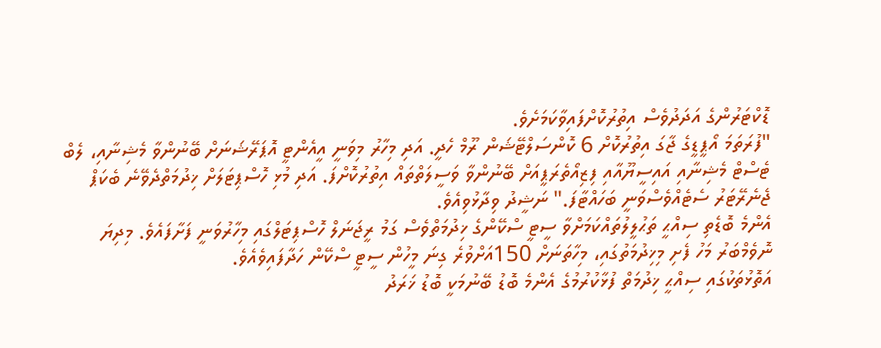ޑޮކްޓަރުންގެ އަދަދުވެސް އިތުރުކޮށްފައިވާކަމަށެވެ.
"ފުރަތަމަ އޯޕީޑީގެ ޖާގަ އިތުރުކޮށް 6 ކޮންސަލްޓޭޝަން ރޫމް ހެދީ. އަދި މިހާރު މިވަނީ އީއެންޓީ އޮޕަރޭޝަނަށް ބޭނުންވާ މެޝިނާއި، ލެބް ޓެސްޓް މެޝިނާއި އައިސީޔޫއާއި ފިޒިއޯތެރަޕީއަށް ބޭނުންވާ ވަސީލަތްތައް އިތުރުކޮށްފަ. އަދި މުޅި ހޮސްޕިޓަލަށް ޚިދުމަތްދެވޭނެ ބެކަޕް ޖެނެރޭޓަރު ސެޓެއްވެސްވަނީ ބަހައްޓާފަ." ނަޝީދު ވިދާޅުވިއެވެ.
އެންމެ ބޮޑެތި ސިއްޙީ ތަޙުލީލުތައްކަމަށްވާ ސީޓީ ސްކޭންގެ ޚިދުމަތްވެސް ގަމު ރީޖަނަލް ހޮސްޕިޓަލްގައި މިހާރުވަނީ ފަށާފައެވެ. މިދިޔަ ނޮވެމްބަރު މަހު ފެށި މިޚިދުމަތުގައި، މިހާތަނަށް 150އަށްވުރެ ގިނަ މީހުން ސީޓީ ސްކޭން ހަދާފައިވެއެވެ.
އަތޮޅުތަކުގައި ސިއްޙީ ޚިދުމަތް ފުޅާކުރުމުގެ އެންމެ ބޮޑު ބޭނުމަކީ ބޮޑު ޚަރަދު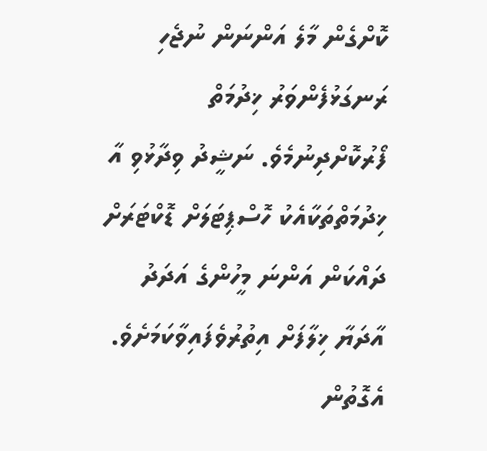ކޮށްގެން މާލެ އަންނަން ނުޖެހި ރަނގަޅުފެންވަރު ޚިދުމަތް ފޯރުކޮށްދިނުމެވެ. ނަޝީދު ވިދާޅުވި އާ ޚިދުމަތްތަކާއެކު ހޮސްޕިޓަލަށް ޑޮކްޓަރަށް ދައްކަން އަންނަ މީހުންގެ އަދަދު އާދަޔާ ޚިލާފަށް އިތުރުވެފައިވާކަމަށެވެ.
އެގޮތުން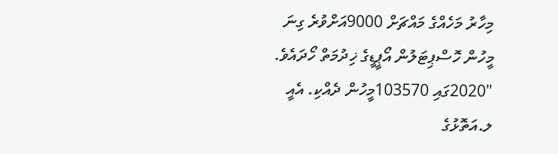މިހާރު މަހެއްގެ މައްޗަށް 9000އަށްވުރެ ގިނަ މީހުން ހޮސްޕިޓަލުން އޯޕީޑީގެ ޚިދުމަތް ހޯދައެވެ.
"2020ގައި 103570މީހުން ދެއްކި. އެއީ ލ.އަތޮޅުގެ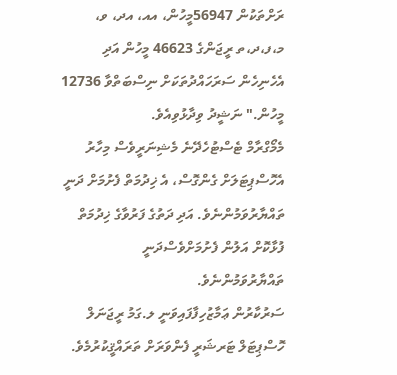ރަށްތަކުން 56947މީހުން، އއ، އދ، ވ، މ،ފ،ދ،ތ ރީޖަންގެ 46623 މީހުން އަދި އެހެނިހެން ސަރަހައްދުތަކަށް ނިސްބަތްވާ 12736 މީހުން." ނަޝީދު ވިދާޅުވިއެވެ.
މެމޯގްރާމް ޓެސްޓުހެދޭނެ މެޝިނަރީވެސް މިހާރު އެހޮސްޕިޓަލަށް ގެންގޮސް، އެ ޚިދުމަތް ފެށުމަށް ދަނީ ތައްޔާރުވަމުންނެވެ. އަދި ދަތުގެ ފަރުވާގެ ޚިދުމަތް ފުޅާކޮށް އަލުން ފެށުމަށްވެސްދަނީ ތައްޔާރުވަމުންނެވެ.
ސަރުކާރުން ޢަމާޒުހިފާފައިވަނީ ލ.ގަމު ރީޖަނަލް ހޮސްޕިޓަލް ޓަރޝަރީ ފެންވަރަށް ތަރައްޤީކުރުމެވެ.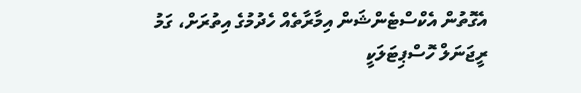އެގޮތުން އެކްސްޓެންޝަން އިމާރާތެއް ހެދުމުގެ އިތުރަށް، ގަމު ރީޖަނަލް ހޮސްޕިޓަލަކީ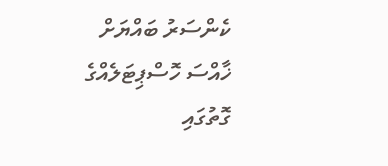ކެންސަރު ބައްޔަށް ޚާއްސަ ހޮސްޕިޓަލެއްގެ ގޮތުގައި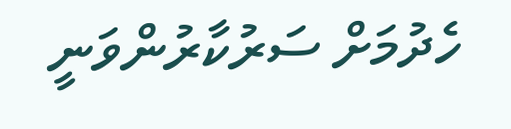ހެދުމަށް ސަރުކާރުންވަނީ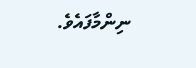ނިންމާފައެވެ.